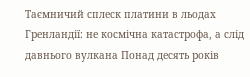Таємничий сплеск платини в льодах Гренландії: не космічна катастрофа, а слід давнього вулкана Понад десять років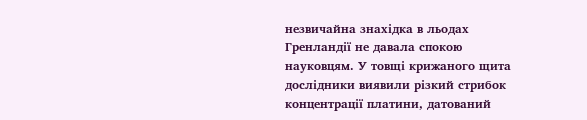незвичайна знахідка в льодах Гренландії не давала спокою науковцям. У товщі крижаного щита дослідники виявили різкий стрибок концентрації платини, датований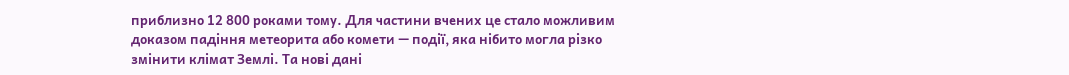приблизно 12 800 роками тому. Для частини вчених це стало можливим доказом падіння метеорита або комети — події, яка нібито могла різко змінити клімат Землі. Та нові дані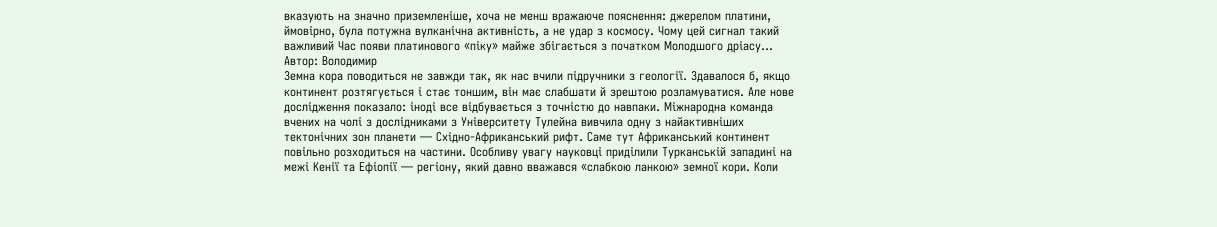вказують на значно приземленіше, хоча не менш вражаюче пояснення: джерелом платини, ймовірно, була потужна вулканічна активність, а не удар з космосу. Чому цей сигнал такий важливий Час появи платинового «піку» майже збігається з початком Молодшого дріасу…
Автор: Володимир
Земна кора поводиться не завжди так, як нас вчили підручники з геології. Здавалося б, якщо континент розтягується і стає тоншим, він має слабшати й зрештою розламуватися. Але нове дослідження показало: іноді все відбувається з точністю до навпаки. Міжнародна команда вчених на чолі з дослідниками з Університету Тулейна вивчила одну з найактивніших тектонічних зон планети — Східно-Африканський рифт. Саме тут Африканський континент повільно розходиться на частини. Особливу увагу науковці приділили Турканській западині на межі Кенії та Ефіопії — регіону, який давно вважався «слабкою ланкою» земної кори. Коли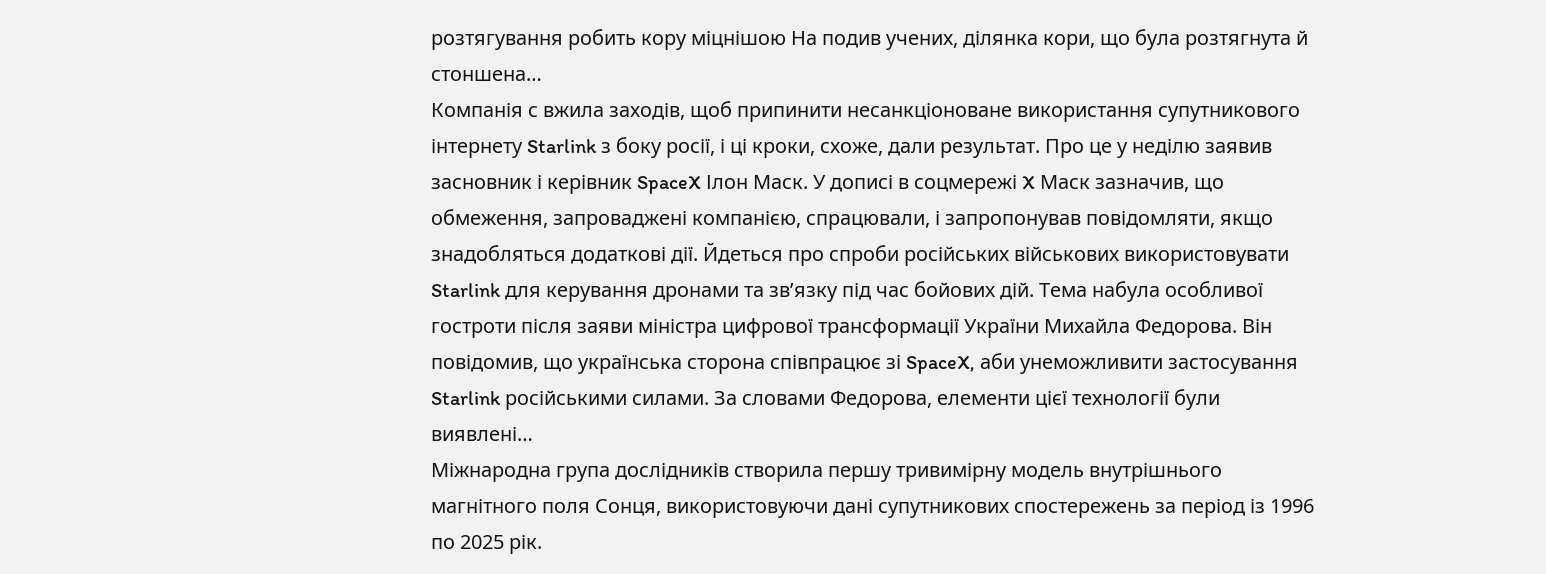розтягування робить кору міцнішою На подив учених, ділянка кори, що була розтягнута й стоншена…
Компанія с вжила заходів, щоб припинити несанкціоноване використання супутникового інтернету Starlink з боку росії, і ці кроки, схоже, дали результат. Про це у неділю заявив засновник і керівник SpaceX Ілон Маск. У дописі в соцмережі X Маск зазначив, що обмеження, запроваджені компанією, спрацювали, і запропонував повідомляти, якщо знадобляться додаткові дії. Йдеться про спроби російських військових використовувати Starlink для керування дронами та зв’язку під час бойових дій. Тема набула особливої гостроти після заяви міністра цифрової трансформації України Михайла Федорова. Він повідомив, що українська сторона співпрацює зі SpaceX, аби унеможливити застосування Starlink російськими силами. За словами Федорова, елементи цієї технології були виявлені…
Міжнародна група дослідників створила першу тривимірну модель внутрішнього магнітного поля Сонця, використовуючи дані супутникових спостережень за період із 1996 по 2025 рік.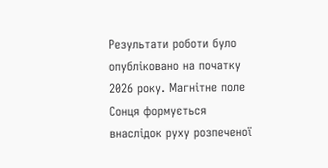Результати роботи було опубліковано на початку 2026 року. Магнітне поле Сонця формується внаслідок руху розпеченої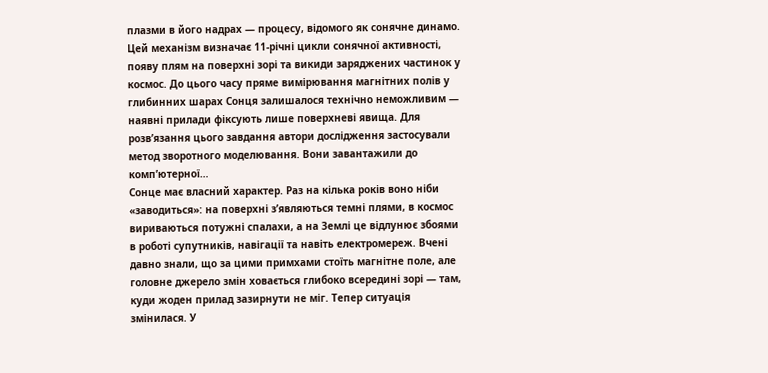плазми в його надрах — процесу, відомого як сонячне динамо. Цей механізм визначає 11-річні цикли сонячної активності, появу плям на поверхні зорі та викиди заряджених частинок у космос. До цього часу пряме вимірювання магнітних полів у глибинних шарах Сонця залишалося технічно неможливим — наявні прилади фіксують лише поверхневі явища. Для розв’язання цього завдання автори дослідження застосували метод зворотного моделювання. Вони завантажили до комп’ютерної…
Сонце має власний характер. Раз на кілька років воно ніби «заводиться»: на поверхні з’являються темні плями, в космос вириваються потужні спалахи, а на Землі це відлунює збоями в роботі супутників, навігації та навіть електромереж. Вчені давно знали, що за цими примхами стоїть магнітне поле, але головне джерело змін ховається глибоко всередині зорі — там, куди жоден прилад зазирнути не міг. Тепер ситуація змінилася. У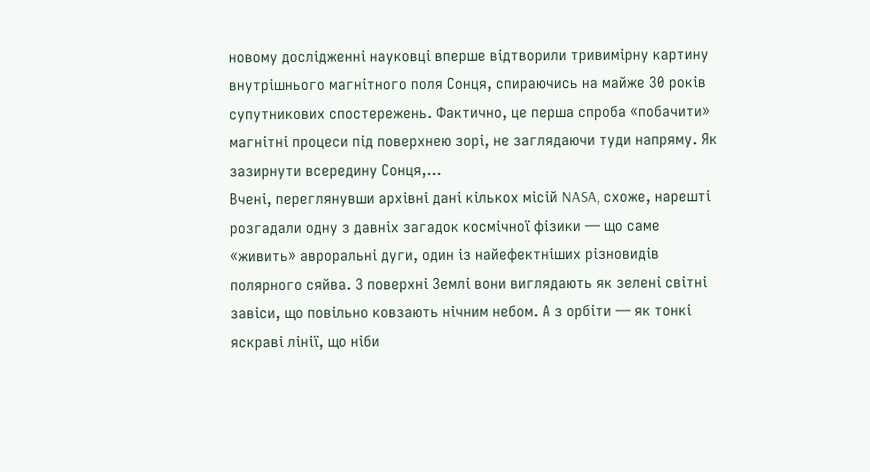новому дослідженні науковці вперше відтворили тривимірну картину внутрішнього магнітного поля Сонця, спираючись на майже 30 років супутникових спостережень. Фактично, це перша спроба «побачити» магнітні процеси під поверхнею зорі, не заглядаючи туди напряму. Як зазирнути всередину Сонця,…
Вчені, переглянувши архівні дані кількох місій NASA, схоже, нарешті розгадали одну з давніх загадок космічної фізики — що саме «живить» авроральні дуги, один із найефектніших різновидів полярного сяйва. З поверхні Землі вони виглядають як зелені світні завіси, що повільно ковзають нічним небом. А з орбіти — як тонкі яскраві лінії, що ніби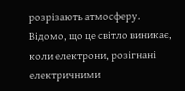розрізають атмосферу. Відомо, що це світло виникає, коли електрони, розігнані електричними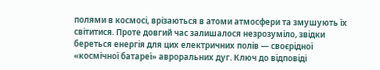полями в космосі, врізаються в атоми атмосфери та змушують їх світитися. Проте довгий час залишалося незрозуміло, звідки береться енергія для цих електричних полів — своєрідної «космічної батареї» авроральних дуг. Ключ до відповіді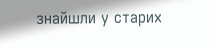знайшли у старих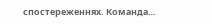спостереженнях. Команда…